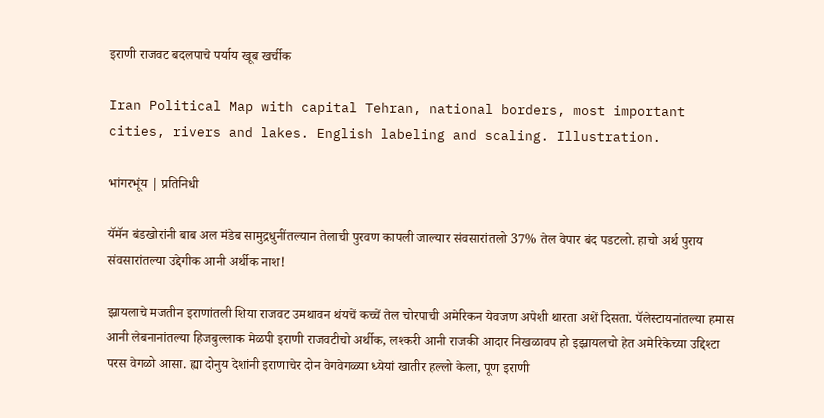इराणी राजवट बदलपाचे पर्याय खूब खर्चीक

Iran Political Map with capital Tehran, national borders, most important cities, rivers and lakes. English labeling and scaling. Illustration.

भांगरभूंय | प्रतिनिधी

यॅमॅन बंडखोरांनी बाब अल मंडेब सामुद्रधुनींतल्यान तेलाची पुरवण कापली जाल्यार संवसारांतलो 37% तेल वेपार बंद पडटलो. हाचो अर्थ पुराय संवसारांतल्या उद्देगीक आनी अर्थीक नाश!

झ्रायलाचे मजतीन इराणांतली शिया राजवट उमथावन थंयचें कच्चें तेल चोरपाची अमेरिकन येवजण अपेशी थारता अशें दिसता. पॅलेस्टायनांतल्या हमास आनी लेबनानांतल्या हिजबुल्लाक मेळपी इराणी राजवटीचो अर्थीक, लश्करी आनी राजकी आदार निखळावप हो इझ्रायलचो हेत अमेरिकेच्या उद्दिश्टा परस वेगळो आसा. ह्या दोनुय देशांनी इराणाचेर दोन वेगवेगळ्या ध्येयां खातीर हल्लो केला, पूण इराणी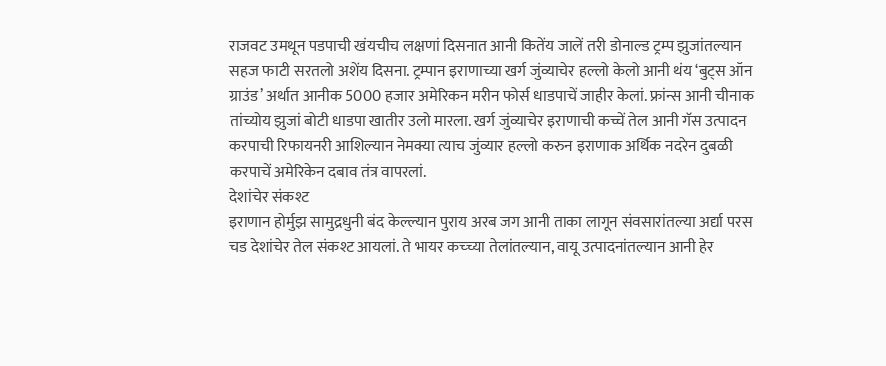राजवट उमथून पडपाची खंयचीच लक्षणां दिसनात आनी कितेंय जालें तरी डोनाल्ड ट्रम्प झुजांतल्यान सहज फाटी सरतलो अशेंय दिसना. ट्रम्पान इराणाच्या खर्ग जुंव्याचेर हल्लो केलो आनी थंय ‘बुट्स ऑन ग्राउंड’ अर्थात आनीक 5000 हजार अमेरिकन मरीन फोर्स धाडपाचें जाहीर केलां. फ्रांन्स आनी चीनाक तांच्योय झुजां बोटी धाडपा खातीर उलो मारला. खर्ग जुंव्याचेर इराणाची कच्चें तेल आनी गॅस उत्पादन करपाची रिफायनरी आशिल्यान नेमक्या त्याच जुंव्यार हल्लो करुन इराणाक अर्थिक नदरेन दुबळी करपाचें अमेरिकेन दबाव तंत्र वापरलां.
देशांचेर संकश्ट
इराणान होर्मुझ सामुद्रधुनी बंद केल्ल्यान पुराय अरब जग आनी ताका लागून संवसारांतल्या अर्द्या परस चड देशांचेर तेल संकश्ट आयलां. ते भायर कच्च्या तेलांतल्यान, वायू उत्पादनांतल्यान आनी हेर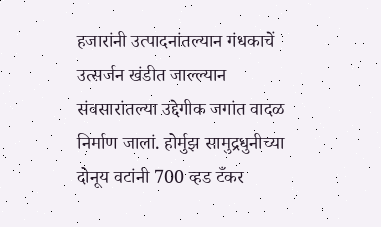हजारांनी उत्पादनांतल्यान गंधकाचें उत्सर्जन खंडीत जाल्ल्यान संवसारांतल्या उद्देगीक जगांत वादळ निर्माण जालां. होर्मुझ सामुद्रधुनीच्या दोनूय वटांनी 700 व्हड टँकर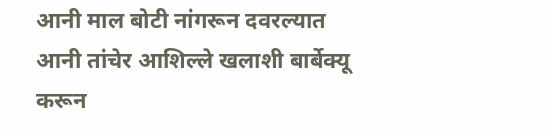आनी माल बोटी नांगरून दवरल्यात आनी तांचेर आशिल्ले खलाशी बार्बेक्यू करून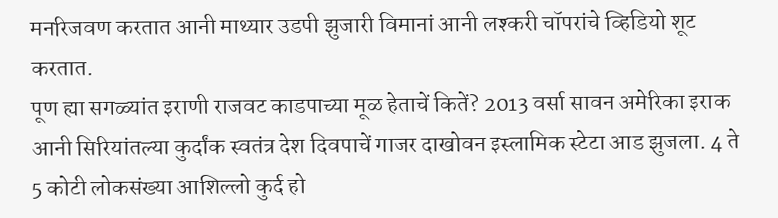मनरिजवण करतात आनी माथ्यार उडपी झुजारी विमानां आनी लश्करी चॉपरांचे व्हिडियो शूट करतात.
पूण ह्या सगळ्यांत इराणी राजवट काडपाच्या मूळ हेताचें कितें? 2013 वर्सा सावन अमेरिका इराक आनी सिरियांतल्या कुर्दांक स्वतंत्र देश दिवपाचें गाजर दाखोवन इस्लामिक स्टेटा आड झुजला. 4 ते 5 कोटी लोकसंख्या आशिल्लो कुर्द हो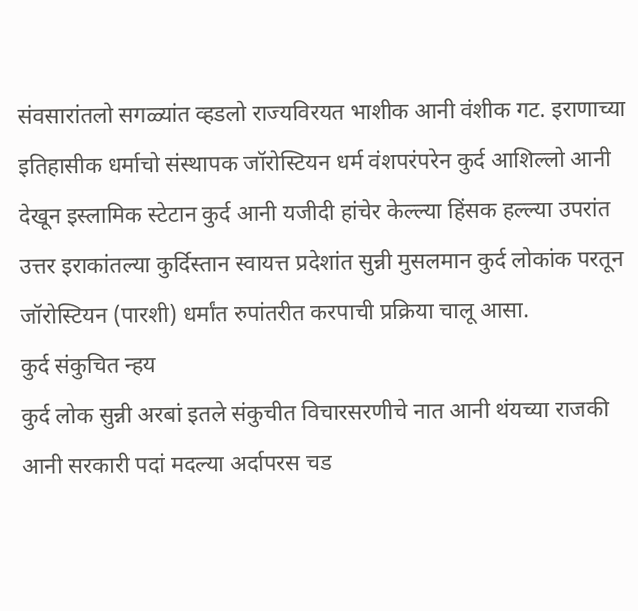संवसारांतलो सगळ्यांत व्हडलो राज्यविरयत भाशीक आनी वंशीक गट. इराणाच्या इतिहासीक धर्माचो संस्थापक जॉरोस्टियन धर्म वंशपरंपरेन कुर्द आशिल्लो आनी देखून इस्लामिक स्टेटान कुर्द आनी यजीदी हांचेर केल्ल्या हिंसक हल्ल्या उपरांत उत्तर इराकांतल्या कुर्दिस्तान स्वायत्त प्रदेशांत सुन्नी मुसलमान कुर्द लोकांक परतून जॉरोस्टियन (पारशी) धर्मांत रुपांतरीत करपाची प्रक्रिया चालू आसा.
कुर्द संकुचित न्हय
कुर्द लोक सुन्नी अरबां इतले संकुचीत विचारसरणीचे नात आनी थंयच्या राजकी आनी सरकारी पदां मदल्या अर्दापरस चड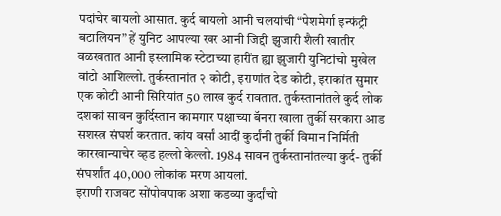पदांचेर बायलो आसात. कुर्द बायलो आनी चलयांची “पेशमेर्गा इन्फंट्री बटालियन” हें युनिट आपल्या खर आनी जिद्दी झुजारी शैली खातीर वळखतात आनी इस्लामिक स्टेटाच्या हारींत ह्या झुजारी युनिटांचो मुखेल वांटो आशिल्लो. तुर्कस्तानांत २ कोटी, इराणांत देड कोटी, इराकांत सुमार एक कोटी आनी सिरियांत 50 लाख कुर्द रावतात. तुर्कस्तानांतले कुर्द लोक दशकां सावन कुर्दिस्तान कामगार पक्षाच्या बॅनरा खाला तुर्की सरकारा आड सशस्त्र संघर्श करतात. कांय वर्सां आदीं कुर्दांनी तुर्की विमान निर्मिती कारखान्याचेर व्हड हल्लो केल्लो. 1984 सावन तुर्कस्तानांतल्या कुर्द- तुर्की संघर्शांत 40,000 लोकांक मरण आयलां.
इराणी राजवट सोंपोवपाक अशा कडव्या कुर्दांचो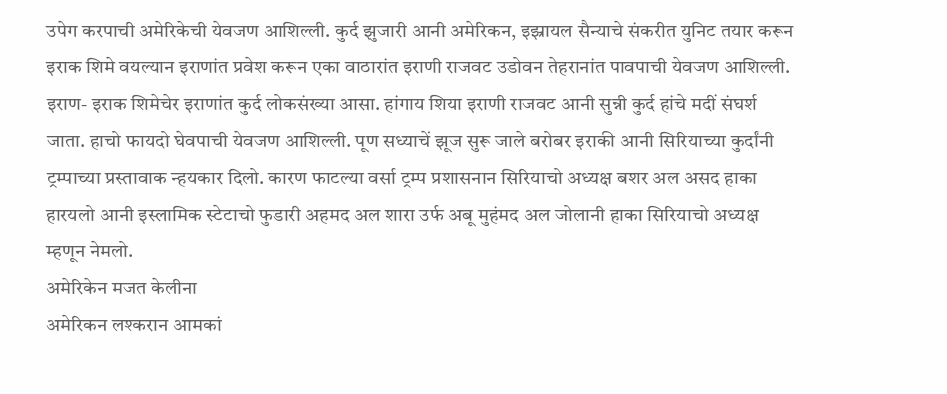उपेग करपाची अमेरिकेची येवजण आशिल्ली. कुर्द झुजारी आनी अमेरिकन, इझ्रायल सैन्याचे संकरीत युनिट तयार करून इराक शिमे वयल्यान इराणांत प्रवेश करून एका वाठारांत इराणी राजवट उडोवन तेहरानांत पावपाची येवजण आशिल्ली. इराण- इराक शिमेचेर इराणांत कुर्द लोकसंख्या आसा. हांगाय शिया इराणी राजवट आनी सुन्नी कुर्द हांचे मदीं संघर्श जाता. हाचो फायदो घेवपाची येवजण आशिल्ली. पूण सध्याचें झूज सुरू जाले बरोबर इराकी आनी सिरियाच्या कुर्दांनी ट्रम्पाच्या प्रस्तावाक न्हयकार दिलो. कारण फाटल्या वर्सा ट्रम्प प्रशासनान सिरियाचो अध्यक्ष बशर अल असद हाका हारयलो आनी इस्लामिक स्टेटाचो फुडारी अहमद अल शारा उर्फ अबू मुहंमद अल जोलानी हाका सिरियाचो अध्यक्ष म्हणून नेमलो.
अमेरिकेन मजत केलीना
अमेरिकन लश्करान आमकां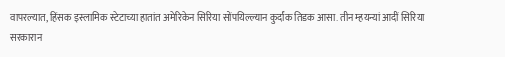वापरल्यात, हिंसक इस्लामिक स्टेटाच्या हातांत अमेरिकेन सिरिया सोंपयिल्ल्यान कुर्दांक तिडक आसा. तीन म्हयन्यां आदीं सिरिया सरकारान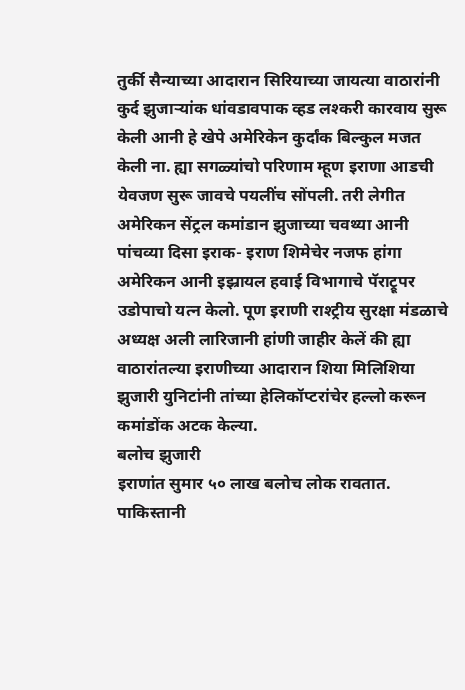तुर्की सैन्याच्या आदारान सिरियाच्या जायत्या वाठारांनी कुर्द झुजाऱ्यांक धांवडावपाक व्हड लश्करी कारवाय सुरू केली आनी हे खेपे अमेरिकेन कुर्दांक बिल्कुल मजत केली ना. ह्या सगळ्यांचो परिणाम म्हूण इराणा आडची येवजण सुरू जावचे पयलींच सोंपली. तरी लेगीत अमेरिकन सेंट्रल कमांडान झुजाच्या चवथ्या आनी पांचव्या दिसा इराक- इराण शिमेचेर नजफ हांगा अमेरिकन आनी इझ्रायल हवाई विभागाचे पॅराट्रूपर उडोपाचो यत्न केलो. पूण इराणी राश्ट्रीय सुरक्षा मंडळाचे अध्यक्ष अली लारिजानी हांणी जाहीर केलें की ह्या वाठारांतल्या इराणीच्या आदारान शिया मिलिशिया झुजारी युनिटांनी तांच्या हेलिकॉप्टरांचेर हल्लो करून कमांडोंक अटक केल्या.
बलोच झुजारी
इराणांत सुमार ५० लाख बलोच लोक रावतात. पाकिस्तानी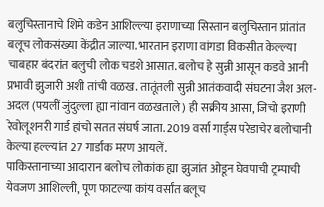बलुचिस्तानाचे शिमे कडेन आशिल्ल्या इराणाच्या सिस्तान बलुचिस्तान प्रांतांत बलूच लोकसंख्या केंद्रीत जाल्या. भारतान इराणा वांगडा विकसीत केल्ल्या चाबहार बंदरांत बलुची लोक चडशे आसात. बलोच हे सुन्नी आसून कडवे आनी प्रभावी झुजारी अशी तांची वळख. तातूंतली सुन्नी आतंकवादी संघटना जैश अल- अदल (पयलीं जुंदुल्ला ह्या नांवान वळखताले) ही सक्रीय आसा, जिचो इराणी रेवोलूशनरी गार्ड हांचो सतत संघर्ष जाता. 2019 वर्सा गार्ड्स परेडाचेर बलोचानी केल्या हल्ल्यांत 27 गार्डांक मरण आयलें.
पाकिस्तानाच्या आदारान बलोच लोकांक ह्या झुजांत ओडून घेवपाची ट्रम्पाची येवजण आशिल्ली, पूण फाटल्या कांय वर्सांत बलूच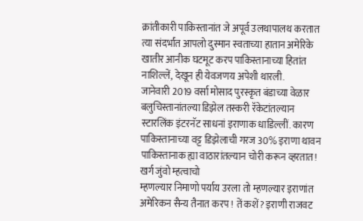क्रांतीकारी पाकिस्तानांत जे अपूर्व उलथापालथ करतात त्या संदर्भांत आपलो दुस्मान स्वताच्या हातान अमेरिके खातीर आनीक घटमूट करप पाकिस्तानाच्या हितांत नाशिल्लें, देखून ही येवजणय अपेशी थारली.
जानेवारी 2019 वर्सा मोसाद पुरस्कृत बंडाच्या वेळार बलुचिस्तानांतल्या डिझेल तस्करी रॅकेटांतल्यान स्टारलिंक इंटरनॅट साधनां इराणाक धाडिल्लीं. कारण पाकिस्तानाच्या वट्ट डिझेलाची गरज 30% इराणा थावन पाकिस्तानाक ह्या वाठारांतल्यान चोरी करून व्हरतात!
खर्ग जुंवो म्हत्वाचो
म्हणल्यार निमाणो पर्याय उरला तो म्हणल्यार इराणांत अमेरिकन सैन्य तैनात करप! तें कशें? इराणी राजवट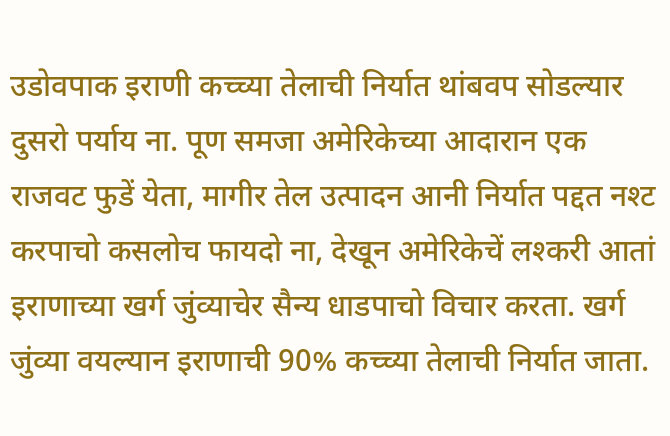उडोवपाक इराणी कच्च्या तेलाची निर्यात थांबवप सोडल्यार दुसरो पर्याय ना. पूण समजा अमेरिकेच्या आदारान एक राजवट फुडें येता, मागीर तेल उत्पादन आनी निर्यात पद्दत नश्ट करपाचो कसलोच फायदो ना, देखून अमेरिकेचें लश्करी आतां इराणाच्या खर्ग जुंव्याचेर सैन्य धाडपाचो विचार करता. खर्ग जुंव्या वयल्यान इराणाची 90% कच्च्या तेलाची निर्यात जाता.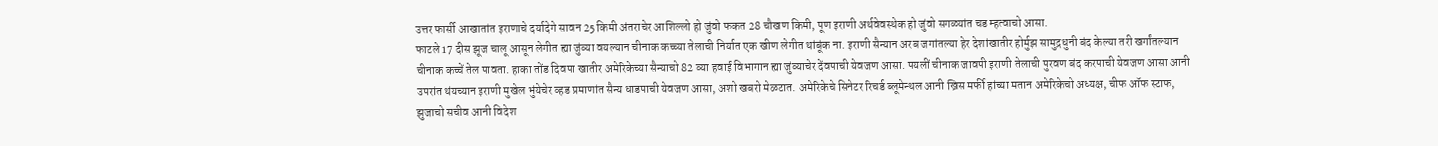उत्तर फार्सी आखातांत इराणाचे दर्यादेगे सावन 25 किमी अंतराचेर आशिल्लो हो जुंवो फकत 28 चौखण किमी, पूण इराणी अर्थवेवस्थेक हो जुंवो सगळ्यांत चड म्हत्वाचो आसा.
फाटले 17 दीस झूज चालू आसून लेगीत ह्या जुंव्या वयल्यान चीनाक कच्च्या तेलाची निर्यात एक खीण लेगीत थांबूंक ना. इराणी सैन्यान अरब जगांतल्या हेर देशांखातीर होर्मुझ सामुद्रधुनी बंद केल्या तरी खर्गांतल्यान चीनाक कच्चें तेल पावता. हाका तोंड दिवपा खातीर अमेरिकेच्या सैन्याचो 82 व्या हवाई विभागान ह्या जुंव्याचेर देंवपाची येवजण आसा. पयलीं चीनाक जावपी इराणी तेलाची पुरवण बंद करपाची येवजण आसा आनी उपरांत थंयच्यान इराणी मुखेल भुंयेचेर व्हड प्रमाणांत सैन्य धाडपाची येवजण आसा, अशो खबरो मेळटात. अमेरिकेचे सिनेटर रिचर्ड ब्लूमेन्थल आनी ख्रिस मर्फी हांच्या मतान अमेरिकेचो अध्यक्ष, चीफ ऑफ स्टाफ, झुजाचो सचीव आनी विदेश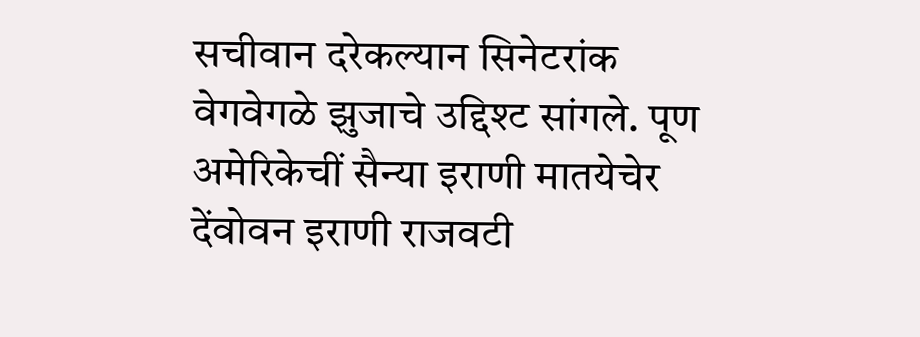सचीवान दरेकल्यान सिनेटरांक वेगवेगळे झुजाचे उद्दिश्ट सांगले. पूण अमेरिकेचीं सैन्या इराणी मातयेचेर देंवोवन इराणी राजवटी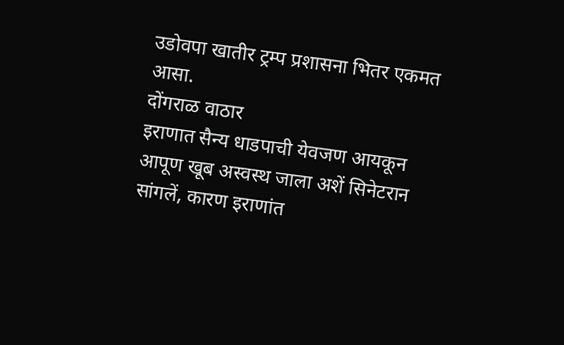उडोवपा खातीर ट्रम्प प्रशासना भितर एकमत आसा.
दोंगराळ वाठार
इराणात सैन्य धाडपाची येवजण आयकून आपूण खूब अस्वस्थ जाला अशें सिनेटरान सांगलें, कारण इराणांत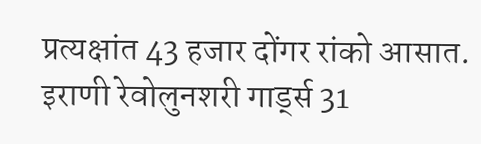प्रत्यक्षांत 43 हजार दोंगर रांको आसात. इराणी रेवोलुनशरी गार्ड्स 31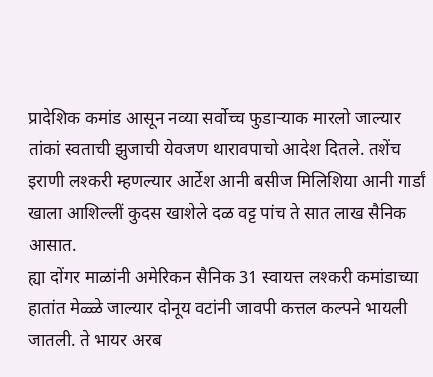प्रादेशिक कमांड आसून नव्या सर्वोच्च फुडाऱ्याक मारलो जाल्यार तांकां स्वताची झुजाची येवजण थारावपाचो आदेश दितले. तशेंच इराणी लश्करी म्हणल्यार आर्टेश आनी बसीज मिलिशिया आनी गार्डां खाला आशिल्लीं कुदस खाशेले दळ वट्ट पांच ते सात लाख सैनिक आसात.
ह्या दोंगर माळांनी अमेरिकन सैनिक 31 स्वायत्त लश्करी कमांडाच्या हातांत मेळ्ळे जाल्यार दोनूय वटांनी जावपी कत्तल कल्पने भायली जातली. ते भायर अरब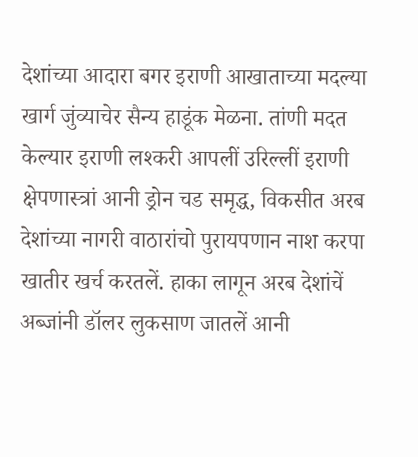देशांच्या आदारा बगर इराणी आखाताच्या मदल्या खार्ग जुंव्याचेर सैन्य हाडूंक मेळना. तांणी मदत केल्यार इराणी लश्करी आपलीं उरिल्लीं इराणी क्षेपणास्त्रां आनी ड्रोन चड समृद्ध, विकसीत अरब देशांच्या नागरी वाठारांचो पुरायपणान नाश करपा खातीर खर्च करतलें. हाका लागून अरब देशांचें अब्जांनी डॉलर लुकसाण जातलें आनी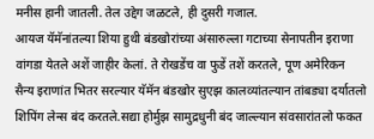मनीस हानी जातली. तेल उद्देग जळटले, ही दुसरी गजाल.
आयज यॅमॅनांतल्या शिया हुथी बंडखोरांच्या अंसारुल्ला गटाच्या सेनापतीन इराणा वांगडा येतले अशें जाहीर केलां. ते रोखडेंच वा फुडें तशें करतले, पूण अमेरिकन सैन्य इराणांत भितर सरल्यार यॅमॅन बंडखोर सुएझ कालव्यांतल्यान तांबड्या दर्यातलो शिपिंग लेन्स बंद करतले.सद्या होर्मुझ सामुद्रधुनी बंद जाल्ल्यान संवसारांतलो फकत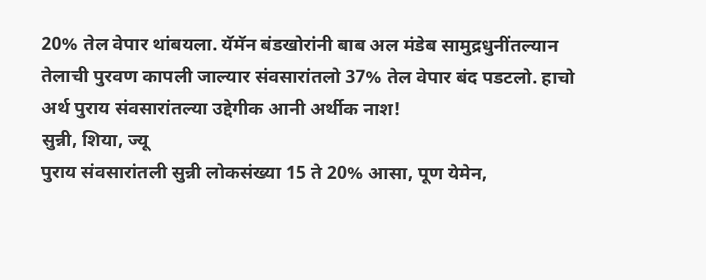20% तेल वेपार थांबयला. यॅमॅन बंडखोरांनी बाब अल मंडेब सामुद्रधुनींतल्यान तेलाची पुरवण कापली जाल्यार संवसारांतलो 37% तेल वेपार बंद पडटलो. हाचो अर्थ पुराय संवसारांतल्या उद्देगीक आनी अर्थीक नाश!
सुन्नी, शिया, ज्यू
पुराय संवसारांतली सुन्नी लोकसंख्या 15 ते 20% आसा, पूण येमेन,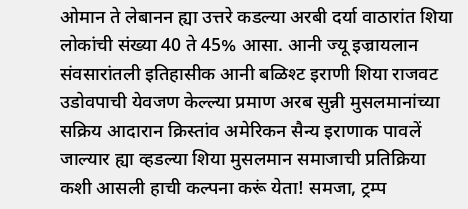ओमान ते लेबानन ह्या उत्तरे कडल्या अरबी दर्या वाठारांत शिया लोकांची संख्या 40 ते 45% आसा. आनी ज्यू इज्रायलान संवसारांतली इतिहासीक आनी बळिश्ट इराणी शिया राजवट उडोवपाची येवजण केल्ल्या प्रमाण अरब सुन्नी मुसलमानांच्या सक्रिय आदारान क्रिस्तांव अमेरिकन सैन्य इराणाक पावलें जाल्यार ह्या व्हडल्या शिया मुसलमान समाजाची प्रतिक्रिया कशी आसली हाची कल्पना करूं येता! समजा, ट्रम्प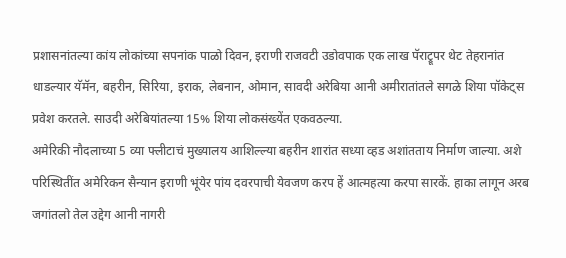प्रशासनांतल्या कांय लोकांच्या सपनांक पाळो दिवन, इराणी राजवटी उडोवपाक एक लाख पॅराट्रूपर थेट तेहरानांत धाडल्यार यॅमॅन, बहरीन, सिरिया, इराक, लेबनान, ओमान, सावदी अरेबिया आनी अमीरातांतले सगळे शिया पॉकेट्स प्रवेश करतले. साउदी अरेबियांतल्या 15% शिया लोकसंख्येंत एकवठल्या.
अमेरिकी नौदलाच्या 5 व्या फ्लीटाचं मुख्यालय आशिल्ल्या बहरीन शारांत सध्या व्हड अशांतताय निर्माण जाल्या. अशे परिस्थितींत अमेरिकन सैन्यान इराणी भूंयेर पांय दवरपाची येवजण करप हें आत्महत्या करपा सारकें. हाका लागून अरब जगांतलो तेल उद्देग आनी नागरी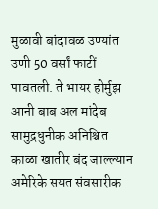मुळावी बांदावळ उण्यांत उणी 50 वर्सां फाटीं पावतली. ते भायर होर्मुझ आनी बाब अल मांदेब सामुद्रधुनीक अनिश्चित काळा खातीर बंद जाल्ल्यान अमेरिके सयत संवसारीक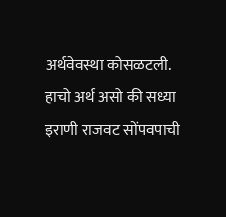अर्थवेवस्था कोसळटली.
हाचो अर्थ असो की सध्या इराणी राजवट सोंपवपाची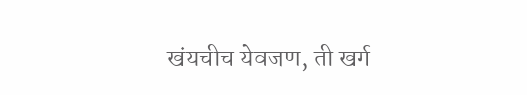खंयचीच येवजण, ती खर्ग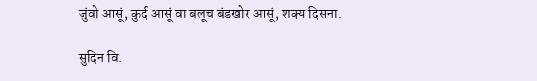जुंवो आसूं, कुर्द आसूं वा बलूच बंडखोर आसूं, शक्य दिसना.

सुदिन वि.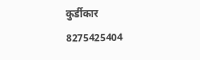कुर्डीकार
8275425404